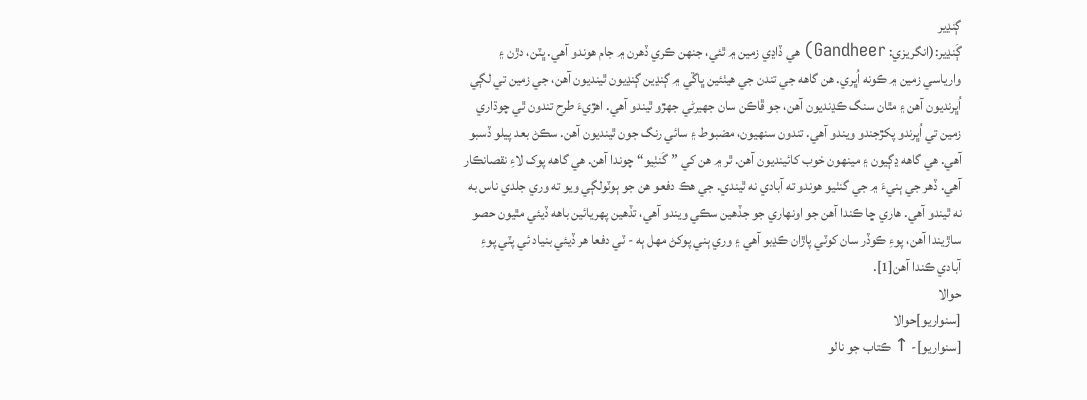ڳنڍير
ڳَنڍير:(انگريزي: Gandheer) هي ڏاڍي زمين ۾ ٿئي، جنهن ڪري ڏهرن ۾ جام هوندو آهي. ڀٽن، دڙن ۽ وارياسي زمين ۾ ڪونه اُڀري. هن گاهه جي تندن جي هيٺئين ڀاڱي ۾ ڳنڍين ڳنڍيون ٿينديون آهن، جي زمين تي لڳي اُڀرنديون آهن ۽ مٿان سنگ ڪڍنديون آهن، جو ڦاڪن سان جهيرڻي جهڙو ٿيندو آهي. اهڙيءَ طرح تندون ٿي چوڌاري زمين تي اُڀرندو پکڙجندو ويندو آهي. تندون سنهيون، مضبوط ۽ سائي رنگ جون ٿينديون آهن. سڪڻ بعد پيلو ڏسبو آهي. هي گاهه ڍڳيون ۽ مينهون خوب کائينديون آهن. ٿر ۾ هن کي ”گَنٺِيو“ چوندا آهن. هي گاهه پوک لاءِ نقصانڪار آهي. ڏهر جي ٻنيءَ ۾ جي گنٺيو هوندو ته آبادي نه ٿيندي. جي هڪ دفعو هن جو ٻوٽولڳي ويو ته وري جلدي ناس به نه ٿيندو آهي. هاري ڇا ڪندا آهن جو اونهاري جو جڏهين سڪي ويندو آهي، تڏهين پهريائين باهه ڏيئي مٿيون حصو ساڙيندا آهن، پوءِ ڪوڏر سان کوٽي پاڙان ڪڍبو آهي ۽ وري ٻني پوکڻ مهل ٻه - ٽي دفعا هر ڏيئي بنياد ئي پٽي پوءِ آبادي ڪندا آهن[1].
حوالا
[سنواريو]حوالا
[سنواريو]- ↑ ڪتاب جو نالو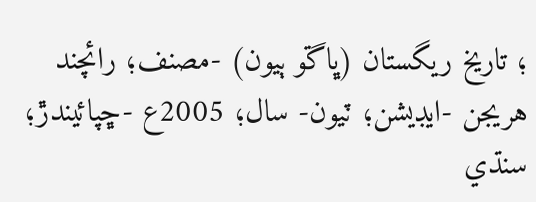؛ تاريخ ريگستان (ڀاڱو ٻيون) -مصنف؛ رائچند هريجن -ايڊيشن؛ ٽيون- سال؛ 2005ع -ڇپائيندڙ؛ سنڌي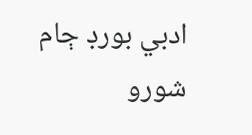ادبي بورڊ ڄام شورو